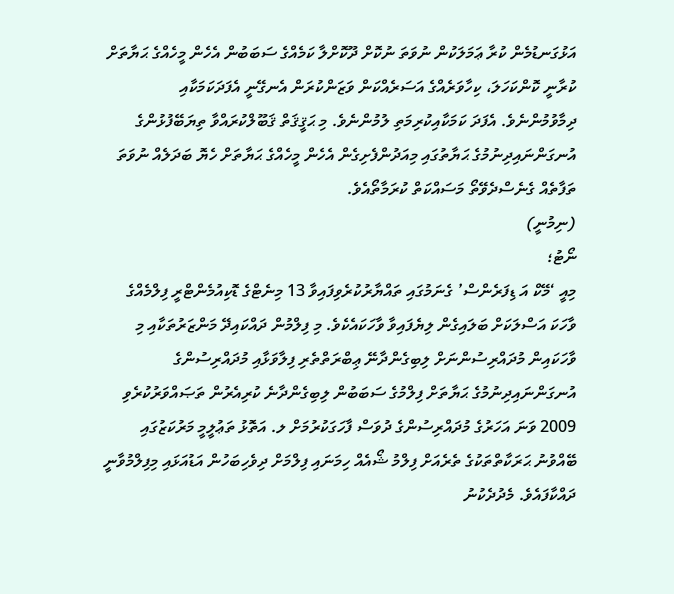އަޅުގަނޑުމެން ކުރާ ޢަމަލަކުން ނުވަތަ ނުކޮށް ދޫކޮށްލާ ކަމެއްގެ ސަބަބުން އެހެން މީހެއްގެ ޙަޔާތަށް ކުރާނީ ކޮންކަހަލަ، ކިހާވަރެއްގެ އަސަރެއްކަން ވަޒަންކުރަން އެނގޭނީ އެފަދަކަމަކާއި ދިމާވުމުންނެވެ. އެފަދަ ކަމަކާއިކުރިމަތި ލުމުންނެވެ. މި ޙަޤީޤަތް ޤަބޫލްކުރައްވާ ތިޔަބޭފުޅުންގެ އުނގަންނައިދިނުމުގެ ޙަޔާތުގައި މިއަދުންފެށިގެން އެހެން މީހެއްގެ ޙަޔާތަށް ހެޔޮ ބަދަލެއް ނުވަތަ ތަފާތެއް ގެނެސްދެވޭތޯ މަސައްކަތް ކުރަމާތޯއެވެ.
(ނިމުނީ)
ނޯޓު؛
މިއީ ‘މޭކް އަ ޑިފަރެންސް’ ގެނަމުގައި ތައްޔާރުކުރެވިފައިވާ 13 މިނެޓްގެ ޑޮކިއުމެންޓްރީ ފިލްމެއްގެ ވާހަކަ އަސްލަކަށް ބަލައިގެން ލިޔެފައިވާ ވާހަކައެކެވެ. މި ފިލްމުން ދައްކައިދޭ މަންޒަރުތަކާއި މި ވާހަކައިން މުދައްރިސުންނަށް ލިބިގެންދާނޭ ޢިބްރަތްތެރި ފިލާވަޅާއި މުދައްރިސުންގެ އުނގަންނައިދިނުމުގެ ޙަޔާތަށް ފިލްމުގެ ސަބަބުން ލިބިގެންދާނެ ކުރިއެރުން ތަޞައްވަރުކުރެވި 2009 ވަނަ އަހަރުގެ މުދައްރިސުންގެ ދުވަސް ފާހަގަކުރުމަށް ލ. އަތޮޅު ތަޢުލީމީ މަރުކަޒުގައި ބޭއްވުނު ޙަރަކާތްތަކުގެ ތެރެއަށް ފިލްމު ޝޯއެއް ހިމަނައި ފިލްމަށް ދިވެހިބަހުން އަޑުއަޅައި މިފިލްމުވާނީ ދައްކާފައެވެ. މެދުދެކުނު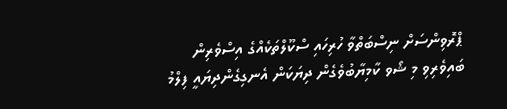ޕްރޮވިންސަށް ނިސްބަތްވާ ހުރިހައި ސްކޫލްތަކެއްގެ އިސްވެރިން ބައިވެރިވި މި ޝޯވ ކާމިޔާބުވެގެން ދިޔަކަން އެނގިގެންދިޔައީ ފިލްމު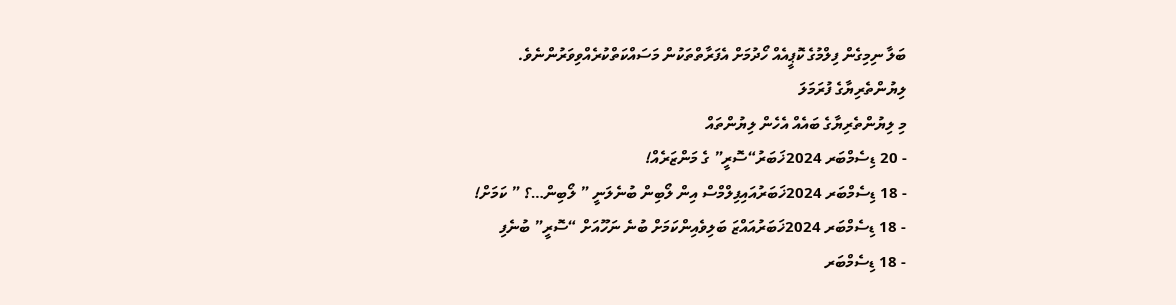ބަލާ ނިމިގެން ފިލްމުގެ ކޮޕީއެއް ހޯދުމަށް އެފަރާތްތަކުން މަސައްކަތްކުރެއްވިވަރުންނެވެ.
ލިޔުންތެރިޔާގެ ފުރަމަލަ
މި ލިޔުންތެރިޔާގެ ބައެއް އެހެން ލިޔުންތައް
- 20 ޑިސެމްބަރ 2024ޚަބަރު“ސޮރީ” ގެ މަންޒަރެއް!
- 18 ޑިސެމްބަރ 2024ޚަބަރުއައިފިލްމްސް އިން ލޯބިން ބުނެލަނީ ” ލޯބިން…؟ ” ކަމަށް!
- 18 ޑިސެމްބަރ 2024ޚަބަރުއައްޒަ ބަލިވެއިންކަމަށް ބުނެ ނަހޫއަށް “ސޮރީ” ބުނެފި
- 18 ޑިސެމްބަރ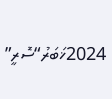2024ޚަބަރު“ސޮރީ”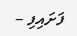ފަށައިފި –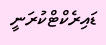ޑައިރެކްޓްކުރަނީ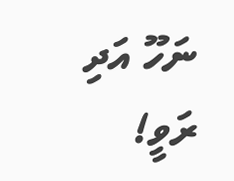ނަހޫ އަދި ރަވީ!